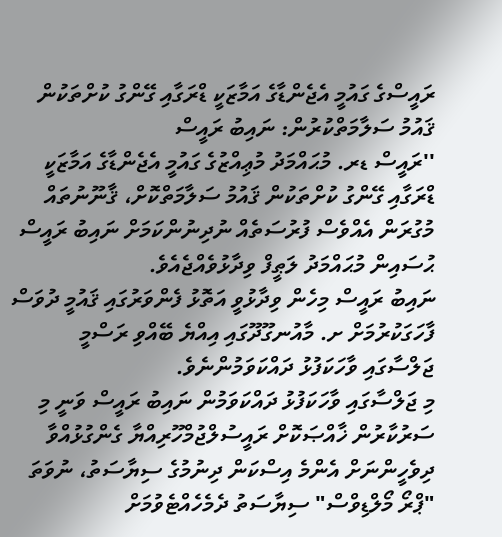ރައީސްގެ ގައުމީ އެޖެންޑާގެ އަމާޒަކީ ޑްރަގާއި ގޭންގު ކުށްތަކުން ޤައުމު ސަލާމަތްކުރުން: ނައިބު ރައީސް
''ރައީސް ޑރ. މުޙައްމަދު މުޢިއްޒުގެ ގައުމީ އެޖެންޑާގެ އަމާޒަކީ ޑްރަގާއި ގޭންގު ކުށްތަކުން ޤައުމު ސަލާމަތްކޮށް، ޤާނޫނުތައް މުގުރަން އެއްވެސް ފުރުސަތެއް ނުދިނުންކަމަށް ނައިބު ރައީސް ޙުސައިން މުޙައްމަދު ލަޠީފް ވިދާޅުވެއްޖެއެވެ.
ނައިބު ރައީސް މިހެން ވިދާޅުވީ އަތޮޅު ފެންވަރުގައި ޤައުމީ ދުވަސް ފާހަގަކުރުމަށް ށ. މާއުނގޫދޫގައި އިއްޔެ ބޭއްވި ރަސްމީ ޖަލްސާގައި ވާހަކަފުޅު ދައްކަވަމުންނެވެ.
މި ޖަލްސާގައި ވާހަކަފުޅު ދައްކަވަމުން ނައިބު ރައީސް ވަނީ މި ސަރުކާރުން ޚާއްޞަކޮށް ރައީސުލްޖުމްހޫރިއްޔާ ގެންގުޅުއްވާ ދިވެހީންނަށް އެންމެ އިސްކަން ދިނުމުގެ ސިޔާސަތު، ނުވަތަ "ޕްރޯ މޯލްޑިވްސް" ސިޔާސަތު ދެމެހެއްޓެވުމަށް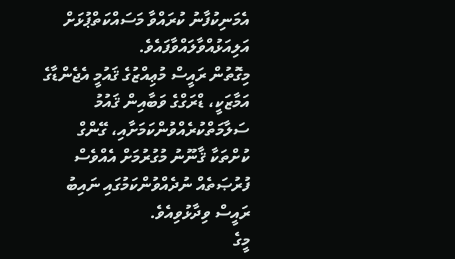އެމަނިކުފާނު ކުރައްވާ މަސައްކަތްޕުޅަށް އަލިއަޅުއްވާލައްވާފައެވެ.
މިގޮތުން ރައީސް މުޢިއްޒުގެ ޤައުމީ އެޖެންޑާގެ އަމާޒަކީ، ޑްރަގްގެ ވަބާއިން ޤައުމު ސަލާމަތްކުރެއްވުންކަމަށާއި، ގޭންގް ކުށްތަކާ ޤާނޫނު މުގުރުމަށް އެއްވެސް ފުރުޞަތެއް ނުދެއްވުންކަމުގައި ނައިބު ރައީސް ވިދާޅުވިއެވެ.
މީގެ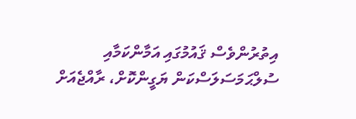އިތުރުންވެސް ޤައުމުގައި އަމާންކަމާއި ސުލްޙަމަސަލަސްކަން ޔަގީންކޮށް، ރާއްޖެއަށް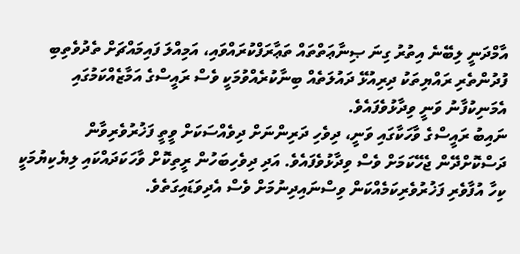އާމްދަނީ ލިބޭނެ އިތުރު ގިނަ ޞިނާޢަތްތައް ތަޢާރަފްކުރައްވައި، އަމިއްލަ ފައިމައްޗަށް ތެދުވެތިބި ފުދުންތެރި ރައްޔިތަކު ދިރިއުޅޭ ދައުލަތެއް ބިނާކުރެއްވުމަކީ ވެސް ރައީސްގެ އަމާޒެއްކަމުގައި އެމަނިކުފާނު ވަނީ ވިދާޅުވެފައެވެ.
ނައިބު ރައީސްގެ ވާހަކާގައި ވަނީ، ދިވެހި ދަރިންނަށް ދިވެއްސަކަށް ވީތީ ފަޚުރުވެރިވާން ދަސްކޮށްދޭން ޖެހޭކަމަށް ވެސް ވިދާޅުވެފައެވެ. އަދި ދިވެހިބަހުން ރީތިކޮށް ވާހަކަދައްކައި ލިޔެކިޔުމަކީ ކިހާ އުފާވެރި ފަޚުރުވެރިކަމެއްކަން ވިސްނައިދިނުމަށް ވެސް އެދިވަޑައިގަތެވެ.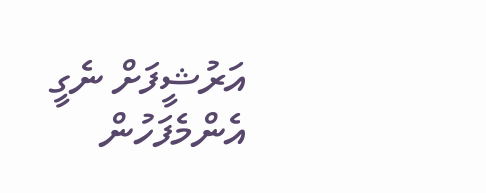އަރުޝީފަށް ނެގީ
އެންމެފަހުން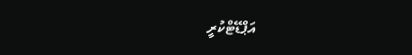އަޕްޑޭޓްކުރީ